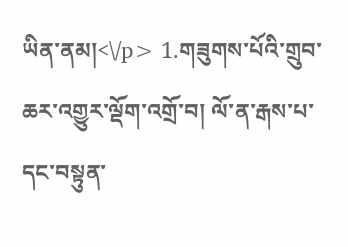ཡིན་ནམ།<\/p> 1.གཟུགས་པོའི་གྲུབ་ཆར་འགྱུར་ལྡོག་འགྲོ་བ། ལོ་ན་རྒས་པ་དང་བསྟུན་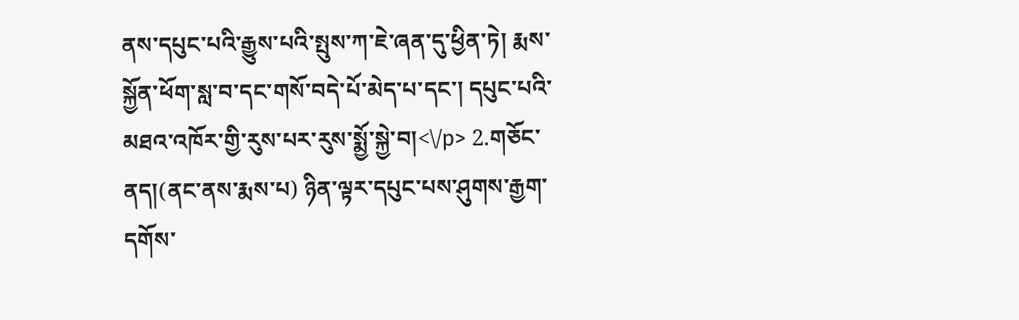ནས་དཔུང་པའི་རྒྱུས་པའི་སྤུས་ཀ་ཇེ་ཞན་དུ་ཕྱིན་ཏེ། རྨས་སྐྱོན་ཕོག་སླ་བ་དང་གསོ་བདེ་པོ་མེད་པ་དང་། དཔུང་པའི་མཐའ་འཁོར་གྱི་རུས་པར་རུས་སྨྱོ་སྐྱེ་བ།<\/p> 2.གཅོང་ནད།(ནང་ནས་རྨས་པ) ཉིན་ལྟར་དཔུང་པས་ཤུགས་རྒྱག་དགོས་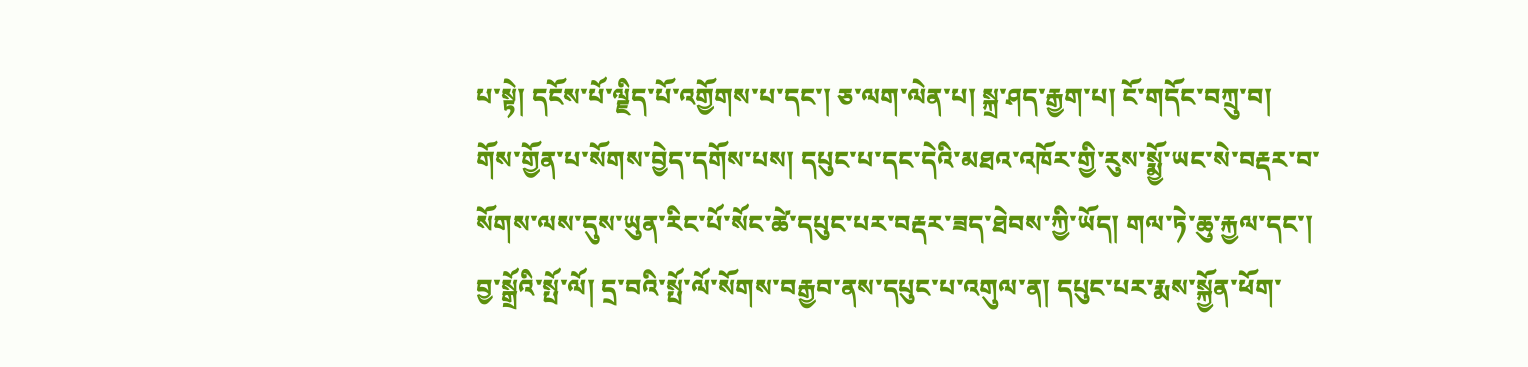པ་སྟེ། དངོས་པོ་ལྗིད་པོ་འགྱོགས་པ་དང་། ཅ་ལག་ལེན་པ། སྐྲ་ཤད་རྒྱག་པ། ངོ་གདོང་བཀྲུ་བ། གོས་གྱོན་པ་སོགས་བྱེད་དགོས་པས། དཔུང་པ་དང་དེའི་མཐའ་འཁོར་གྱི་རུས་སྨྱོ་ཡང་སེ་བརྡར་བ་སོགས་ལས་དུས་ཡུན་རིང་པོ་སོང་ཚེ་དཔུང་པར་བརྡར་ཟད་ཐེབས་ཀྱི་ཡོད། གལ་ཏེ་ཆུ་རྐྱལ་དང་། བྱ་སྒྲོའི་སྤོ་ལོ། དྲ་བའི་སྤོ་ལོ་སོགས་བརྒྱབ་ནས་དཔུང་པ་འགུལ་ན། དཔུང་པར་རྨས་སྐྱོན་ཕོག་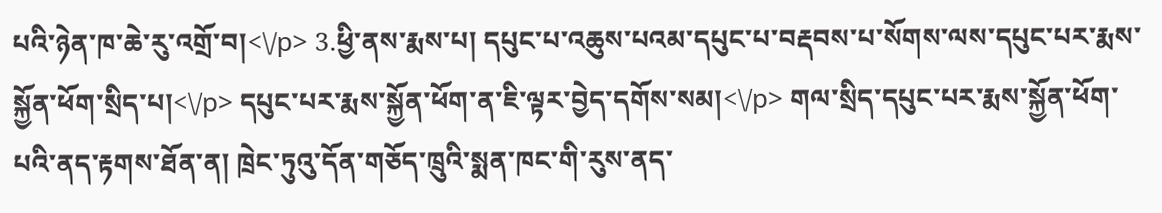པའི་ཉེན་ཁ་ཆེ་རུ་འགྲོ་བ།<\/p> 3.ཕྱི་ནས་རྨས་པ། དཔུང་པ་འཆུས་པའམ་དཔུང་པ་བརྡབས་པ་སོགས་ལས་དཔུང་པར་རྨས་སྐྱོན་ཕོག་སྲིད་པ།<\/p> དཔུང་པར་རྨས་སྐྱོན་ཕོག་ན་ཇི་ལྟར་བྱེད་དགོས་སམ།<\/p> གལ་སྲིད་དཔུང་པར་རྨས་སྐྱོན་ཕོག་པའི་ནད་རྟགས་ཐོན་ན། ཁྲེང་ཏུའུ་དོན་གཅོད་ཁྲུའི་སྨན་ཁང་གི་རུས་ནད་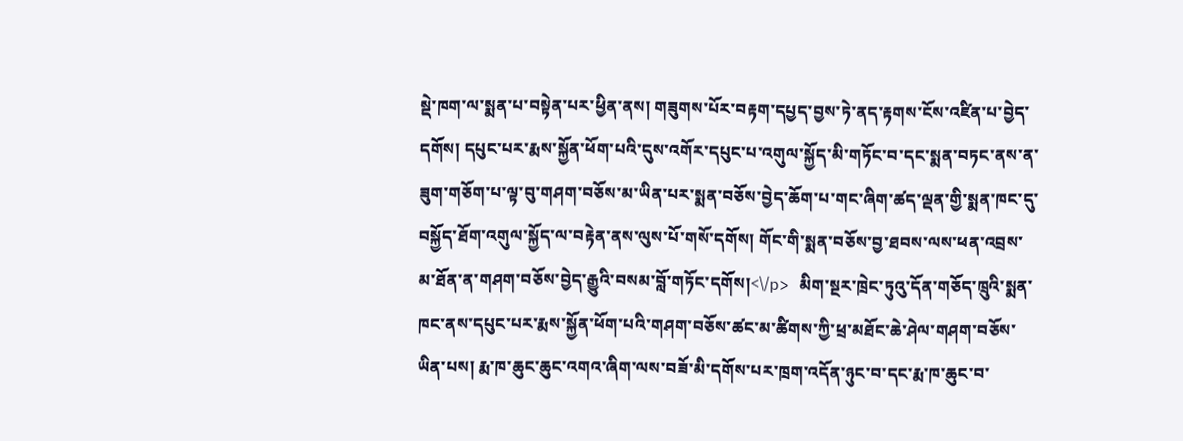སྡེ་ཁག་ལ་སྨན་པ་བསྟེན་པར་ཕྱིན་ནས། གཟུགས་པོར་བརྟག་དཔྱད་བྱས་ཏེ་ནད་རྟགས་ངོས་འཛིན་པ་བྱེད་དགོས། དཔུང་པར་རྨས་སྐྱོན་ཕོག་པའི་དུས་འགོར་དཔུང་པ་འགུལ་སྐྱོད་མི་གཏོང་བ་དང་སྨན་བཏང་ནས་ན་ཟུག་གཅོག་པ་ལྟ་བུ་གཤག་བཅོས་མ་ཡིན་པར་སྨན་བཅོས་བྱེད་ཆོག་པ་གང་ཞིག་ཚད་ལྡན་གྱི་སྨན་ཁང་དུ་བསྐྱོད་ཐོག་འགུལ་སྐྱོད་ལ་བརྟེན་ནས་ལུས་པོ་གསོ་དགོས། གོང་གི་སྨན་བཅོས་བྱ་ཐབས་ལས་ཕན་འབྲས་མ་ཐོན་ན་གཤག་བཅོས་བྱེད་རྒྱུའི་བསམ་བློ་གཏོང་དགོས།<\/p> མིག་སྔར་ཁྲེང་ཏུའུ་དོན་གཅོད་ཁྲུའི་སྨན་ཁང་ནས་དཔུང་པར་རྨས་སྐྱོན་ཕོག་པའི་གཤག་བཅོས་ཚང་མ་ཚིགས་ཀྱི་ཕྲ་མཐོང་ཆེ་ཤེལ་གཤག་བཅོས་ཡིན་པས། རྨ་ཁ་ཆུང་ཆུང་འགའ་ཞིག་ལས་བཟོ་མི་དགོས་པར་ཁྲག་འདོན་ཉུང་བ་དང་རྨ་ཁ་ཆུང་བ་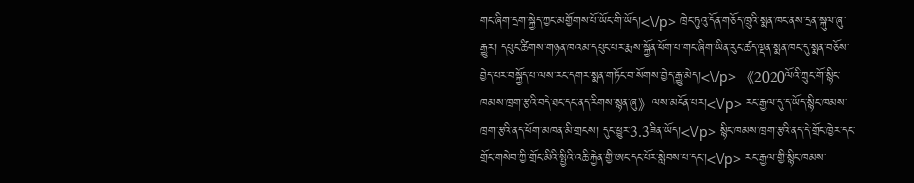གང་ཞིག་དྲག་སྐྱེད་ཀྱང་མགྱོགས་པོ་ཡོང་གི་ཡོད།<\/p> ཁྲེང་ཏུའུ་དོན་གཅོད་ཁྲུའི་སྨན་ཁང་ནས་དྲན་སྐུལ་ཞུ་རྒྱུར། དཔུང་ཚིགས་གཉན་ཁའམ་དཔུང་པར་རྨས་སྐྱོན་ཕོག་པ་གང་ཞིག་ཡིན་རུང་ཚད་ལྡན་སྨན་ཁང་དུ་སྨན་བཅོས་བྱེད་པར་བསྐྱོད་པ་ལས་རང་དགར་སྨན་གཏོང་བ་སོགས་བྱེད་རྒྱུ་མེད།<\/p> 《2020ལོའི་ཀྲུང་གོ་སྙིང་ཁམས་ཁྲག་རྩའི་བདེ་ཐང་དང་ནད་རིགས་སྙན་ཞུ》ལས་མངོན་པར།<\/p> རང་རྒྱལ་དུ་ད་ཡོད་སྙིང་ཁམས་ཁྲག་རྩའི་ནད་ཕོག་མཁན་མི་གྲངས། དུང་ཕྱུར་3.3ཟིན་ཡོད།<\/p> སྙིང་ཁམས་ཁྲག་རྩའི་ནད་དེ་གྲོང་ཁྱེར་དང་གྲོང་གསེབ་ཀྱི་གྲོང་མིའི་སྤྱིའི་འཆི་རྐྱེན་གྱི་ཨང་དང་པོར་སླེབས་པ་དང་།<\/p> རང་རྒྱལ་གྱི་སྙིང་ཁམས་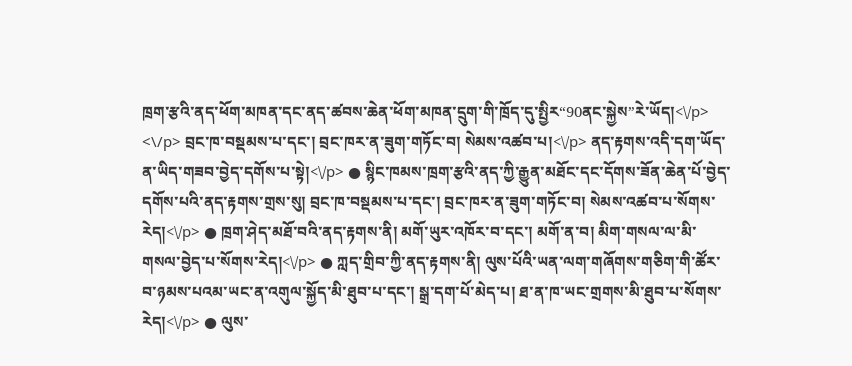ཁྲག་རྩའི་ནད་ཕོག་མཁན་དང་ནད་ཚབས་ཆེན་ཕོག་མཁན་དྲུག་གི་ཁྲོད་དུ་སྤྱིར“90ནང་སྐྱེས”རེ་ཡོད།<\/p> <\/p> བྲང་ཁ་བསྡམས་པ་དང་། བྲང་ཁར་ན་ཟུག་གཏོང་བ། སེམས་འཚབ་པ།<\/p> ནད་རྟགས་འདི་དག་ཡོད་ན་ཡིད་གཟབ་བྱེད་དགོས་པ་སྟེ།<\/p> ● སྙིང་ཁམས་ཁྲག་རྩའི་ནད་ཀྱི་རྒྱུན་མཐོང་དང་དོགས་ཟོན་ཆེན་པོ་བྱེད་དགོས་པའི་ནད་རྟགས་གྲས་སུ། བྲང་ཁ་བསྡམས་པ་དང་། བྲང་ཁར་ན་ཟུག་གཏོང་བ། སེམས་འཚབ་པ་སོགས་རེད།<\/p> ● ཁྲག་ཤེད་མཐོ་བའི་ནད་རྟགས་ནི། མགོ་ཡུར་འཁོར་བ་དང་། མགོ་ན་བ། མིག་གསལ་ལ་མི་གསལ་བྱེད་པ་སོགས་རེད།<\/p> ● ཀླད་གྲིབ་ཀྱི་ནད་རྟགས་ནི། ལུས་པོའི་ཡན་ལག་གཞོགས་གཅིག་གི་ཚོར་བ་ཉམས་པའམ་ཡང་ན་འགུལ་སྐྱོད་མི་ཐུབ་པ་དང་། སྒྲ་དག་པོ་མེད་པ། ཐ་ན་ཁ་ཡང་གྲགས་མི་ཐུབ་པ་སོགས་རེད།<\/p> ● ལུས་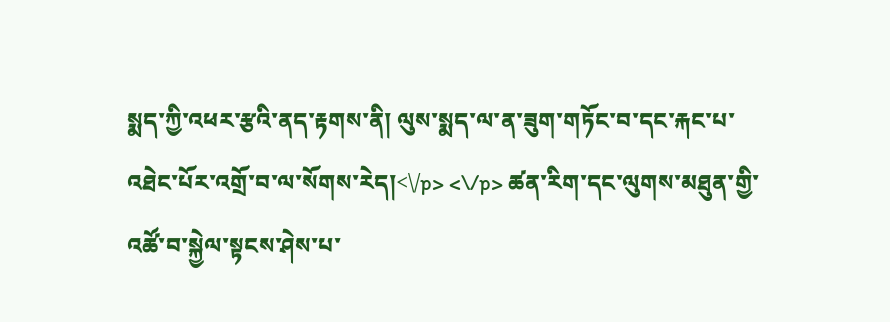སྨད་ཀྱི་འཕར་རྩའི་ནད་རྟགས་ནི། ལུས་སྨད་ལ་ན་ཟུག་གཏོང་བ་དང་རྐང་པ་འཐེང་པོར་འགྲོ་བ་ལ་སོགས་རེད།<\/p> <\/p> ཚན་རིག་དང་ལུགས་མཐུན་གྱི་འཚོ་བ་སྐྱེལ་སྟངས་ཤེས་པ་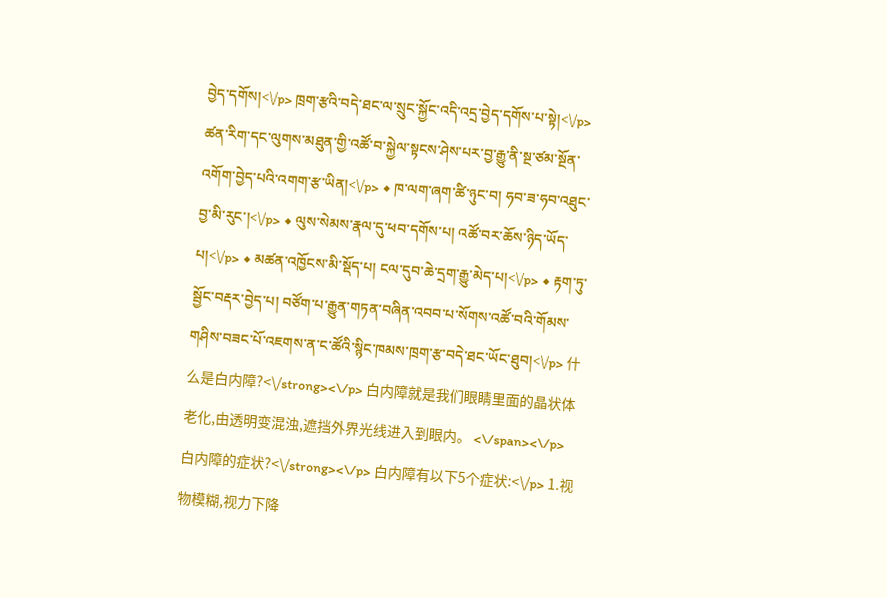བྱེད་དགོས།<\/p> ཁྲག་རྩའི་བདེ་ཐང་ལ་སྲུང་སྐྱོང་འདི་འདྲ་བྱེད་དགོས་པ་སྟེ།<\/p> ཚན་རིག་དང་ལུགས་མཐུན་གྱི་འཚོ་བ་སྐྱེལ་སྟངས་ཤེས་པར་བྱ་རྒྱུ་ནི་སྔ་ཙམ་སྔོན་འགོག་བྱེད་པའི་འགག་རྩ་ཡིན།<\/p> ◆ ཁ་ལག་ཞག་ཚི་ཉུང་བ། ཧབ་ཟ་ཧབ་འཐུང་བྱ་མི་རུང་།<\/p> ◆ ལུས་སེམས་རྣལ་དུ་ཕབ་དགོས་པ། འཚོ་བར་ཆོས་ཉིད་ཡོད་པ།<\/p> ◆ མཚན་འཁྱོངས་མི་སྡོད་པ། ངལ་དུབ་ཆེ་དྲག་རྒྱུ་མེད་པ།<\/p> ◆ རྟག་ཏུ་སྦྱོང་བརྡར་བྱེད་པ། བཙོག་པ་རྒྱུན་གཏན་བཞིན་འབབ་པ་སོགས་འཚོ་བའི་གོམས་གཤིས་བཟང་པོ་འཇགས་ན་ང་ཚོའི་སྙིང་ཁམས་ཁྲག་རྩ་བདེ་ཐང་ཡོང་ཐུབ།<\/p> 什么是白内障?<\/strong><\/p> 白内障就是我们眼睛里面的晶状体老化,由透明变混浊,遮挡外界光线进入到眼内。 <\/span><\/p> 白内障的症状?<\/strong><\/p> 白内障有以下5个症状:<\/p> 1.视物模糊,视力下降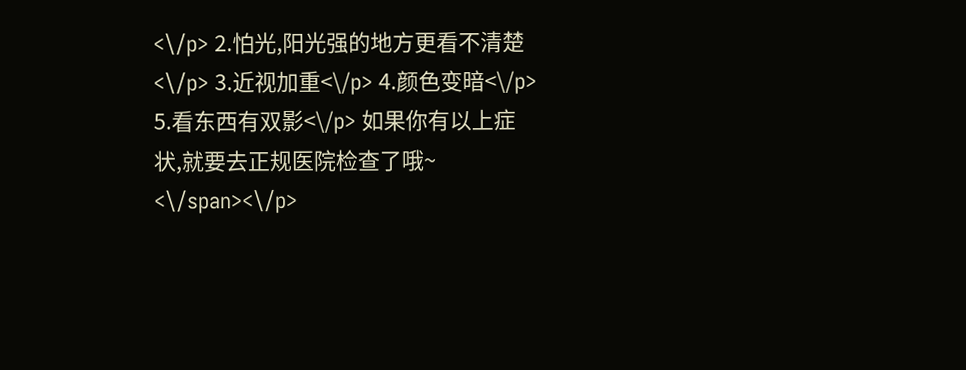<\/p> 2.怕光,阳光强的地方更看不清楚<\/p> 3.近视加重<\/p> 4.颜色变暗<\/p> 5.看东西有双影<\/p> 如果你有以上症状,就要去正规医院检查了哦~ <\/span><\/p>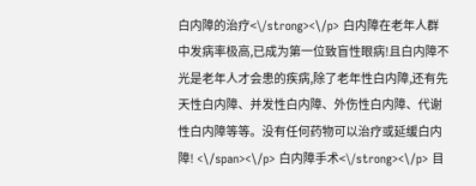白内障的治疗<\/strong><\/p> 白内障在老年人群中发病率极高,已成为第一位致盲性眼病!且白内障不光是老年人才会患的疾病,除了老年性白内障,还有先天性白内障、并发性白内障、外伤性白内障、代谢性白内障等等。没有任何药物可以治疗或延缓白内障! <\/span><\/p> 白内障手术<\/strong><\/p> 目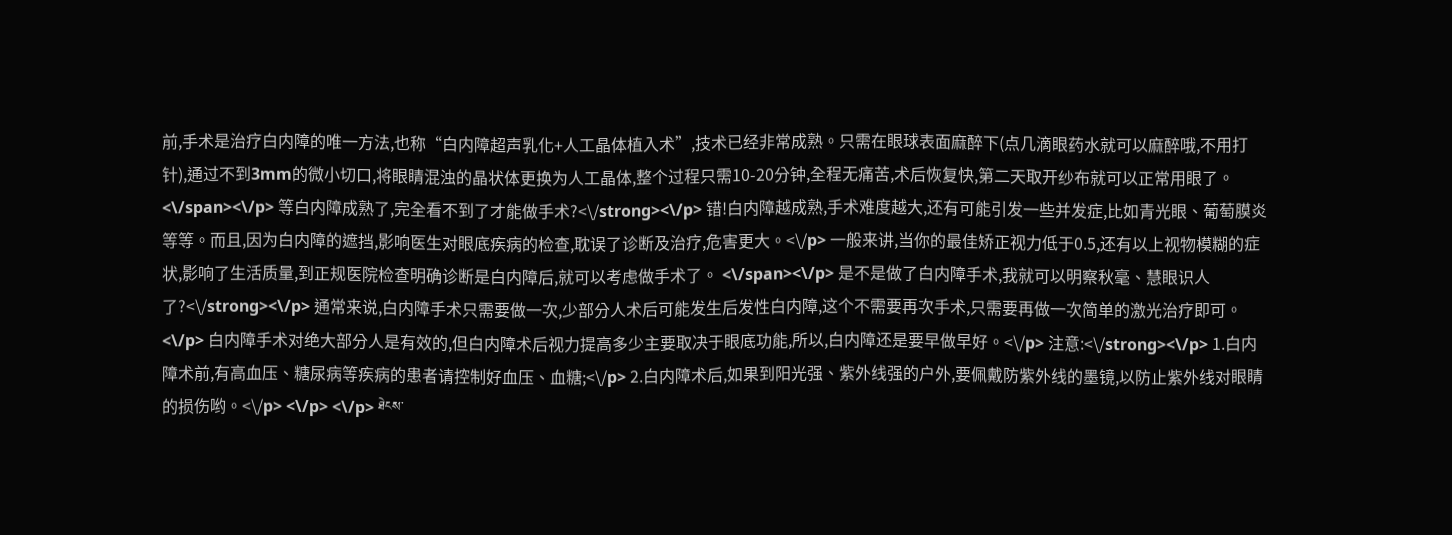前,手术是治疗白内障的唯一方法,也称“白内障超声乳化+人工晶体植入术”,技术已经非常成熟。只需在眼球表面麻醉下(点几滴眼药水就可以麻醉哦,不用打针),通过不到3mm的微小切口,将眼睛混浊的晶状体更换为人工晶体,整个过程只需10-20分钟,全程无痛苦,术后恢复快,第二天取开纱布就可以正常用眼了。 <\/span><\/p> 等白内障成熟了,完全看不到了才能做手术?<\/strong><\/p> 错!白内障越成熟,手术难度越大,还有可能引发一些并发症,比如青光眼、葡萄膜炎等等。而且,因为白内障的遮挡,影响医生对眼底疾病的检查,耽误了诊断及治疗,危害更大。<\/p> 一般来讲,当你的最佳矫正视力低于0.5,还有以上视物模糊的症状,影响了生活质量,到正规医院检查明确诊断是白内障后,就可以考虑做手术了。 <\/span><\/p> 是不是做了白内障手术,我就可以明察秋毫、慧眼识人了?<\/strong><\/p> 通常来说,白内障手术只需要做一次,少部分人术后可能发生后发性白内障,这个不需要再次手术,只需要再做一次简单的激光治疗即可。<\/p> 白内障手术对绝大部分人是有效的,但白内障术后视力提高多少主要取决于眼底功能,所以,白内障还是要早做早好。<\/p> 注意:<\/strong><\/p> 1.白内障术前,有高血压、糖尿病等疾病的患者请控制好血压、血糖;<\/p> 2.白内障术后,如果到阳光强、紫外线强的户外,要佩戴防紫外线的墨镜,以防止紫外线对眼睛的损伤哟。<\/p> <\/p> <\/p> ཐེངས་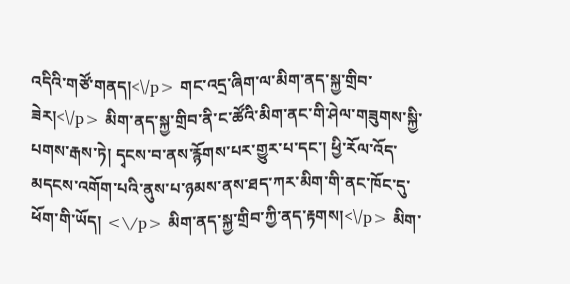འདིའི་གཙོ་གནད།<\/p> གང་འདྲ་ཞིག་ལ་མིག་ནད་སྐྱ་གྲིབ་ཟེར།<\/p> མིག་ནད་སྐྱ་གྲིབ་ནི་ང་ཚོའི་མིག་ནང་གི་ཤེལ་གཟུགས་སྐྱི་པགས་རྒས་ཏེ། དྭངས་བ་ནས་རྙོགས་པར་གྱུར་པ་དང་། ཕྱི་རོལ་འོད་མདངས་འགོག་པའི་ནུས་པ་ཉམས་ནས་ཐད་ཀར་མིག་གི་ནང་ཁོང་དུ་ཕོག་གི་ཡོད། <\/p> མིག་ནད་སྐྱ་གྲིབ་ཀྱི་ནད་རྟགས།<\/p> མིག་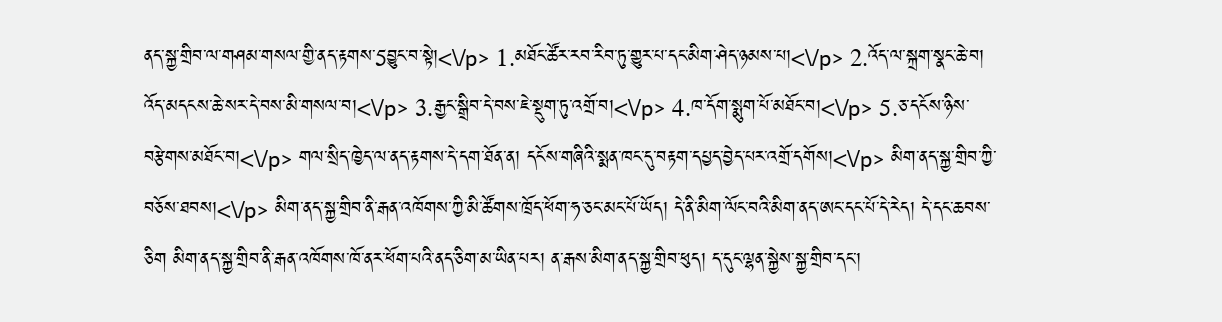ནད་སྐྱ་གྲིབ་ལ་གཤམ་གསལ་གྱི་ནད་རྟགས་5བྱུང་བ་སྟེ།<\/p> 1.མཐོང་ཚོར་རབ་རིབ་ཏུ་གྱུར་པ་དང་མིག་ཤེད་ཉམས་པ།<\/p> 2.འོད་ལ་སྐྲག་སྣང་ཆེ་བ། འོད་མདངས་ཆེ་སར་དེ་བས་མི་གསལ་བ།<\/p> 3.རྒྱང་སྒྲིབ་དེ་བས་ཇེ་སྡུག་ཏུ་འགྲོ་བ།<\/p> 4.ཁ་དོག་སྨུག་པོ་མཐོང་བ།<\/p> 5.ཅ་དངོས་ཉིས་བརྩེགས་མཐོང་བ།<\/p> གལ་སྲིད་ཁྱེད་ལ་ནད་རྟགས་དེ་དག་ཐོན་ན། དངོས་གཞིའི་སྨན་ཁང་དུ་བརྟག་དཔྱད་བྱེད་པར་འགྲོ་དགོས།<\/p> མིག་ནད་སྐྱ་གྲིབ་ཀྱི་བཅོས་ཐབས།<\/p> མིག་ནད་སྐྱ་གྲིབ་ནི་རྒན་འཁོགས་ཀྱི་མི་ཚོགས་ཁྲོད་ཕོག་ཧ་ཅང་མང་པོ་ཡོད། དེ་ནི་མིག་ལོང་བའི་མིག་ནད་ཨང་དང་པོ་དེ་རེད། དེ་དང་ཆབས་ཅིག མིག་ནད་སྐྱ་གྲིབ་ནི་རྒན་འཁོགས་ཁོ་ནར་ཕོག་པའི་ནད་ཅིག་མ་ཡིན་པར། ན་རྒས་མིག་ནད་སྐྱ་གྲིབ་ཕུད། ད་དུང་ལྷན་སྐྱེས་སྐྱ་གྲིབ་དང་།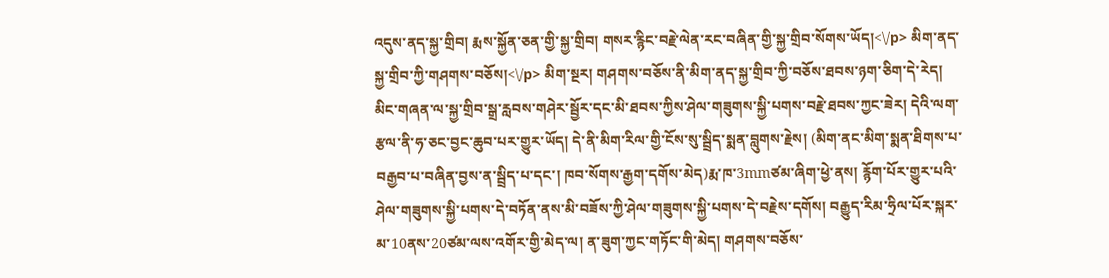འདུས་ནད་སྐྱ་གྲིབ། རྨས་སྐྱོན་ཅན་གྱི་སྐྱ་གྲིབ། གསར་རྙིང་བརྗེ་ལེན་རང་བཞིན་གྱི་སྐྱ་གྲིབ་སོགས་ཡོད།<\/p> མིག་ནད་སྐྱ་གྲིབ་ཀྱི་གཤགས་བཅོས།<\/p> མིག་སྔར། གཤགས་བཅོས་ནི་མིག་ནད་སྐྱ་གྲིབ་ཀྱི་བཅོས་ཐབས་ཉག་ཅིག་དེ་རེད། མིང་གཞན་ལ་སྐྱ་གྲིབ་སྒྲ་རླབས་གཤེར་སྦྱོར་དང་མི་ཐབས་ཀྱིས་ཤེལ་གཟུགས་སྐྱི་པགས་བརྗེ་ཐབས་ཀྱང་ཟེར། དེའི་ལག་རྩལ་ནི་ཧ་ཅང་བྱང་ཆུབ་པར་གྱུར་ཡོད། དེ་ནི་མིག་རིལ་གྱི་ངོས་སུ་སྦྲིད་སྨན་བླུགས་རྗེས། (མིག་ནང་མིག་སྨན་ཐིགས་པ་བརྒྱབ་པ་བཞིན་བྱས་ན་སྦྲིད་པ་དང་། ཁབ་སོགས་རྒྱག་དགོས་མེད)རྨ་ཁ་3mmཙམ་ཞིག་ཕྱེ་ནས། རྙོག་པོར་གྱུར་པའི་ཤེལ་གཟུགས་སྐྱི་པགས་དེ་བཏོན་ནས་མི་བཟོས་ཀྱི་ཤེལ་གཟུགས་སྐྱི་པགས་དེ་བརྗེས་དགོས། བརྒྱུད་རིམ་ཧྲིལ་པོར་སྐར་མ་10ནས་20ཙམ་ལས་འགོར་གྱི་མེད་ལ། ན་ཟུག་ཀྱང་གཏོང་གི་མེད། གཤགས་བཅོས་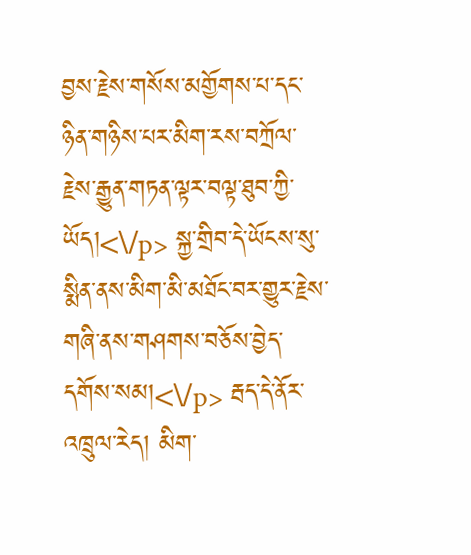བྱས་རྗེས་གསོས་མགྱོགས་པ་དང་ཉིན་གཉིས་པར་མིག་རས་བཀྲོལ་རྗེས་རྒྱུན་གཏན་ལྟར་བལྟ་ཐུབ་ཀྱི་ཡོད།<\/p> སྐྱ་གྲིབ་དེ་ཡོངས་སུ་སྨིན་ནས་མིག་མི་མཐོང་བར་གྱུར་རྗེས་གཞི་ནས་གཤགས་བཅོས་བྱེད་དགོས་སམ།<\/p> རྦད་དེ་ནོར་འཁྲུལ་རེད། མིག་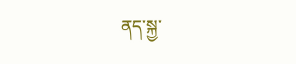ནད་སྐྱ་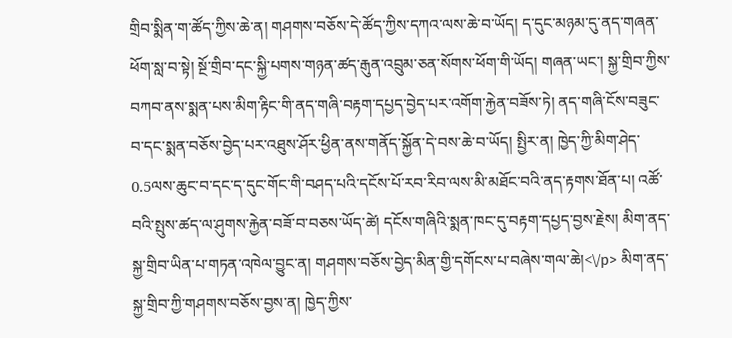གྲིབ་སྨིན་ག་ཚོད་ཀྱིས་ཆེ་ན། གཤགས་བཅོས་དེ་ཚོད་ཀྱིས་དཀའ་ལས་ཆེ་བ་ཡོད། ད་དུང་མཉམ་དུ་ནད་གཞན་ཕོག་སླ་བ་སྟེ། སྔོ་གྲིབ་དང་སྐྱི་པགས་གཉན་ཚད་རྒུན་འབྲུམ་ཅན་སོགས་ཕོག་གི་ཡོད། གཞན་ཡང་། སྐྱ་གྲིབ་ཀྱིས་བཀབ་ནས་སྨན་པས་མིག་རྟིང་གི་ནད་གཞི་བརྟག་དཔྱད་བྱེད་པར་འགོག་རྐྱེན་བཟོས་ཏེ། ནད་གཞི་ངོས་བཟུང་བ་དང་སྨན་བཅོས་བྱེད་པར་འཐུས་ཤོར་ཕྱིན་ནས་གནོད་སྐྱོན་དེ་བས་ཆེ་བ་ཡོད། སྤྱིར་ན། ཁྱེད་ཀྱི་མིག་ཤེད་0.5ལས་ཆུང་བ་དང་ད་དུང་གོང་གི་བཤད་པའི་དངོས་པོ་རབ་རིབ་ལས་མི་མཐོང་བའི་ནད་རྟགས་ཐོན་པ། འཚོ་བའི་སྤུས་ཚད་ལ་ཤུགས་རྐྱེན་བཟོ་བ་བཅས་ཡོད་ཚེ། དངོས་གཞིའི་སྨན་ཁང་དུ་བརྟག་དཔྱད་བྱས་རྗེས། མིག་ནད་སྐྱ་གྲིབ་ཡིན་པ་གཏན་འཁེལ་བྱུང་ན། གཤགས་བཅོས་བྱེད་མིན་གྱི་དགོངས་པ་བཞེས་གལ་ཆེ།<\/p> མིག་ནད་སྐྱ་གྲིབ་ཀྱི་གཤགས་བཅོས་བྱས་ན། ཁྱེད་ཀྱིས་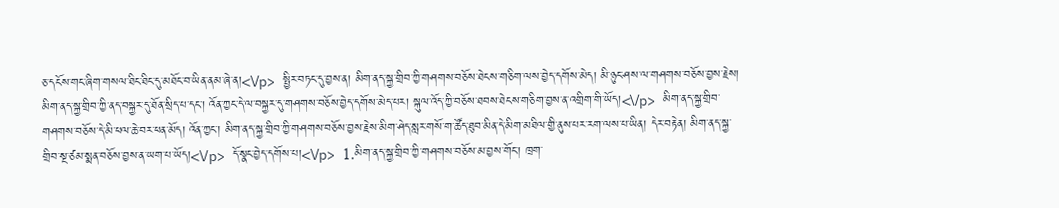ཅ་དངོས་གང་ཞིག་གསལ་ཐིང་ཐིང་དུ་མཐོང་བ་ཡིན་ནམ་ཞེ་ན།<\/p> སྤྱིར་བཏང་དུ་བྱས་ན། མིག་ནད་སྐྱ་གྲིབ་ཀྱི་གཤགས་བཅོས་ཐེངས་གཅིག་ལས་བྱེད་དགོས་མེད། མི་ཉུང་ཤས་ལ་གཤགས་བཅོས་བྱས་རྗེས། མིག་ནད་སྐྱ་གྲིབ་ཀྱི་ནད་བསྐྱར་དུ་ཐོན་སྲིད་པ་དང་། འོན་ཀྱང་དེ་ལ་བསྐྱར་དུ་གཤགས་བཅོས་བྱེད་དགོས་མེད་པར། སྐུལ་འོད་ཀྱི་བཅོས་ཐབས་ཐེངས་གཅིག་བྱས་ན་འགྲིག་གི་ཡོད།<\/p> མིག་ནད་སྐྱ་གྲིབ་གཤགས་བཅོས་དེ་མི་ཕལ་ཆེ་བར་ཕན་མོད། འོན་ཀྱང་། མིག་ནད་སྐྱ་གྲིབ་ཀྱི་གཤགས་བཅོས་བྱས་རྗེས་མིག་ཤེད་སླར་གསོ་ག་ཚོད་ཐུབ་མིན་དེ་མིག་མཐིལ་གྱི་ནུས་པར་རག་ལས་པ་ཡིན། དེར་བརྟེན། མིག་ནད་སྐྱ་གྲིབ་སྔ་ཙམ་སྨན་བཅོས་བྱས་ན་ཡག་པ་ཡོད།<\/p> དོ་སྣང་བྱེད་དགོས་པ།<\/p> 1.མིག་ནད་སྐྱ་གྲིབ་ཀྱི་གཤགས་བཅོས་མ་བྱས་གོང་། ཁྲག་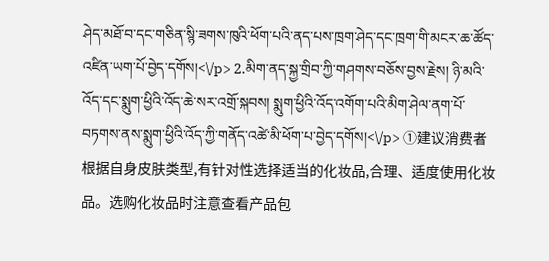ཤེད་མཐོ་བ་དང་གཅིན་སྙི་ཟགས་ཁུའི་ཕོག་པའི་ནད་པས་ཁྲག་ཤེད་དང་ཁྲག་གི་མངར་ཆ་ཚོད་འཛིན་ཡག་པོ་བྱེད་དགོས།<\/p> 2.མིག་ནད་སྐྱ་གྲིབ་ཀྱི་གཤགས་བཅོས་བྱས་རྗེས། ཉི་མའི་འོད་དང་སྨུག་ཕྱིའི་འོད་ཆེ་སར་འགྲོ་སྐབས། སྨུག་ཕྱིའི་འོད་འགོག་པའི་མིག་ཤེལ་ནག་པོ་བཏགས་ནས་སྨུག་ཕྱིའི་འོད་ཀྱི་གནོད་འཚེ་མི་ཕོག་པ་བྱེད་དགོས།<\/p> ①建议消费者根据自身皮肤类型,有针对性选择适当的化妆品,合理、适度使用化妆品。选购化妆品时注意查看产品包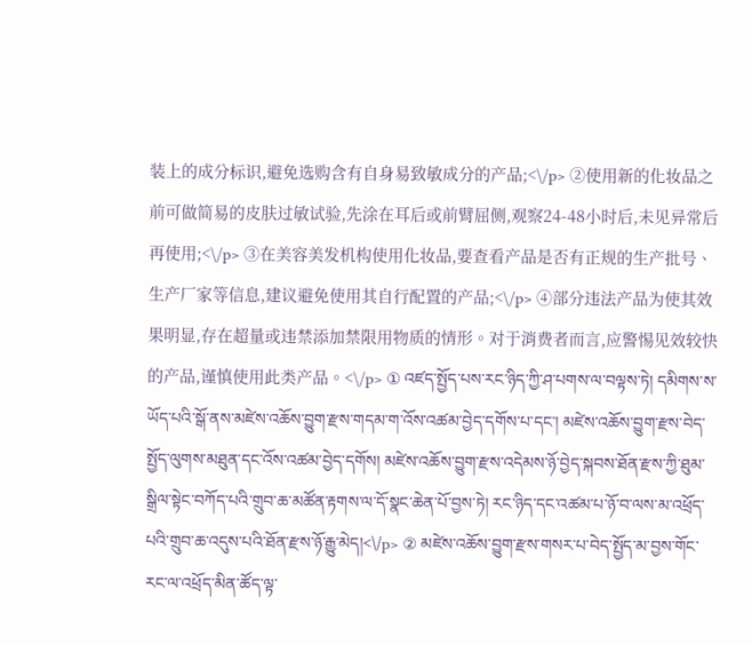装上的成分标识,避免选购含有自身易致敏成分的产品;<\/p> ②使用新的化妆品之前可做简易的皮肤过敏试验,先涂在耳后或前臂屈侧,观察24-48小时后,未见异常后再使用;<\/p> ③在美容美发机构使用化妆品,要查看产品是否有正规的生产批号、生产厂家等信息,建议避免使用其自行配置的产品;<\/p> ④部分违法产品为使其效果明显,存在超量或违禁添加禁限用物质的情形。对于消费者而言,应警惕见效较快的产品,谨慎使用此类产品。<\/p> ① འཛད་སྤྱོད་པས་རང་ཉིད་ཀྱི་ཤ་པགས་ལ་བལྟས་ཏེ། དམིགས་ས་ཡོད་པའི་སྒོ་ནས་མཛེས་འཆོས་བྱུག་རྫས་གདམ་ག་འོས་འཚམ་བྱེད་དགོས་པ་དང་། མཛེས་འཆོས་བྱུག་རྫས་བེད་སྤྱོད་ལུགས་མཐུན་དང་འོས་འཚམ་བྱེད་དགོས། མཛེས་འཆོས་བྱུག་རྫས་འདེམས་ཉོ་བྱེད་སྐབས་ཐོན་རྫས་ཀྱི་ཐུམ་སྒྲིལ་སྟེང་བཀོད་པའི་གྲུབ་ཆ་མཚོན་རྟགས་ལ་དོ་སྣང་ཆེན་པོ་བྱས་ཏེ། རང་ཉིད་དང་འཚམ་པ་ཉོ་བ་ལས་མ་འཕྲོད་པའི་གྲུབ་ཆ་འདུས་པའི་ཐོན་རྫས་ཉོ་རྒྱུ་མེད།<\/p> ② མཛེས་འཆོས་བྱུག་རྫས་གསར་པ་བེད་སྤྱོད་མ་བྱས་གོང་རང་ལ་འཕྲོད་མིན་ཚོད་ལྟ་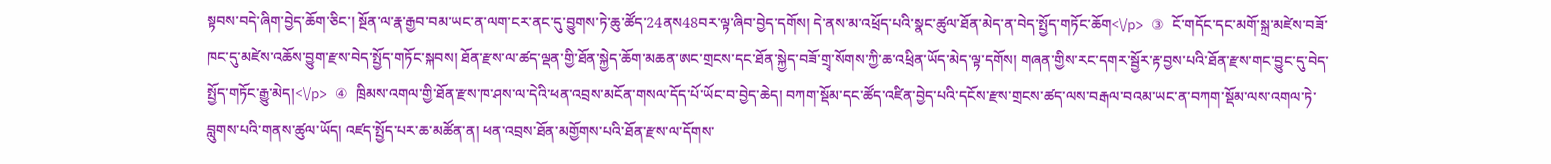སྟབས་བདེ་ཞིག་བྱེད་ཆོག་ཅིང་། སྔོན་ལ་རྣ་རྒྱབ་བམ་ཡང་ན་ལག་ངར་ནང་དུ་བྱུགས་ཏེ་ཆུ་ཚོད་24ནས48བར་ལྟ་ཞིབ་བྱེད་དགོས། དེ་ནས་མ་འཕྲོད་པའི་སྣང་ཚུལ་ཐོན་མེད་ན་བེད་སྤྱོད་གཏོང་ཆོག<\/p> ③ ངོ་གདོང་དང་མགོ་སྐྲ་མཛེས་བཟོ་ཁང་དུ་མཛེས་འཆོས་བྱུག་རྫས་བེད་སྤྱོད་གཏོང་སྐབས། ཐོན་རྫས་ལ་ཚད་ལྡན་གྱི་ཐོན་སྐྱེད་ཆོག་མཆན་ཨང་གྲངས་དང་ཐོན་སྐྱེད་བཟོ་གྲྭ་སོགས་ཀྱི་ཆ་འཕྲིན་ཡོད་མེད་ལྟ་དགོས། གཞན་གྱིས་རང་དགར་སྦྱོར་རྟ་བྱས་པའི་ཐོན་རྫས་གང་བྱུང་དུ་བེད་སྤྱོད་གཏོང་རྒྱུ་མེད།<\/p> ④ ཁྲིམས་འགལ་གྱི་ཐོན་རྫས་ཁ་ཤས་ལ་དེའི་ཕན་འབྲས་མངོན་གསལ་དོད་པོ་ཡོང་བ་བྱེད་ཆེད། བཀག་སྡོམ་དང་ཚོད་འཛིན་བྱེད་པའི་དངོས་རྫས་གྲངས་ཚད་ལས་བརྒལ་བའམ་ཡང་ན་བཀག་སྡོམ་ལས་འགལ་ཏེ་བླུགས་པའི་གནས་ཚུལ་ཡོད། འཛད་སྤྱོད་པར་ཆ་མཚོན་ན། ཕན་འབྲས་ཐོན་མགྱོགས་པའི་ཐོན་རྫས་ལ་དོགས་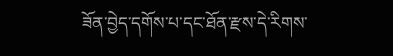ཟོན་བྱེད་དགོས་པ་དང་ཐོན་རྫས་དེ་རིགས་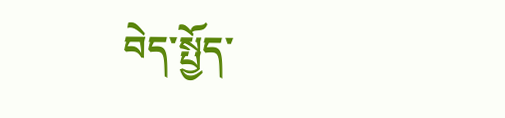བེད་སྤྱོད་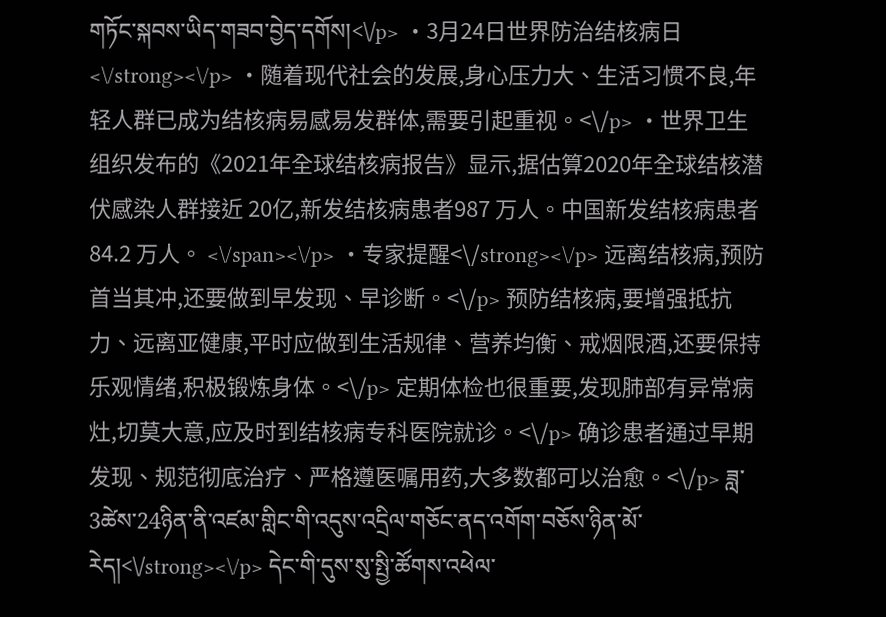གཏོང་སྐབས་ཡིད་གཟབ་བྱེད་དགོས།<\/p> ·3月24日世界防治结核病日<\/strong><\/p> ·随着现代社会的发展,身心压力大、生活习惯不良,年轻人群已成为结核病易感易发群体,需要引起重视。<\/p> ·世界卫生组织发布的《2021年全球结核病报告》显示,据估算2020年全球结核潜伏感染人群接近 20亿,新发结核病患者987 万人。中国新发结核病患者84.2 万人。 <\/span><\/p> ·专家提醒<\/strong><\/p> 远离结核病,预防首当其冲,还要做到早发现、早诊断。<\/p> 预防结核病,要增强抵抗力、远离亚健康,平时应做到生活规律、营养均衡、戒烟限酒,还要保持乐观情绪,积极锻炼身体。<\/p> 定期体检也很重要,发现肺部有异常病灶,切莫大意,应及时到结核病专科医院就诊。<\/p> 确诊患者通过早期发现、规范彻底治疗、严格遵医嘱用药,大多数都可以治愈。<\/p> ཟླ་3ཚེས་24ཉིན་ནི་འཛམ་གླིང་གི་འདུས་འདྲིལ་གཅོང་ནད་འགོག་བཅོས་ཉིན་མོ་རེད།<\/strong><\/p> དེང་གི་དུས་སུ་སྤྱི་ཚོགས་འཕེལ་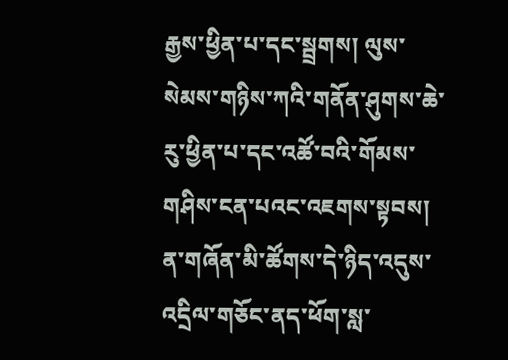རྒྱས་ཕྱིན་པ་དང་སྦྲགས། ལུས་སེམས་གཉིས་ཀའི་གནོན་ཤུགས་ཆེ་རུ་ཕྱིན་པ་དང་འཚོ་བའི་གོམས་གཤིས་ངན་པའང་འཇགས་སྟབས། ན་གཞོན་མི་ཚོགས་དེ་ཉིད་འདུས་འདྲིལ་གཅོང་ནད་ཕོག་སླ་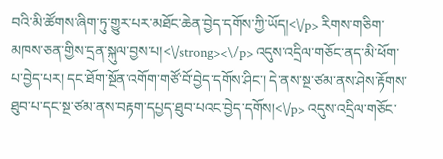བའི་མི་ཚོགས་ཞིག་ཏུ་གྱུར་པར་མཐོང་ཆེན་བྱེད་དགོས་ཀྱི་ཡོད།<\/p> རིགས་གཅིག་མཁས་ཅན་གྱིས་དྲན་སྐུལ་བྱས་པ།<\/strong><\/p> འདུས་འདྲིལ་གཅོང་ནད་མི་ཕོག་པ་བྱེད་པར། དང་ཐོག་སྔོན་འགོག་གཙོ་བོ་བྱེད་དགོས་ཤིང་། དེ་ནས་སྔ་ཙམ་ནས་ཤེས་རྟོགས་ཐུབ་པ་དང་སྔ་ཙམ་ནས་བརྟག་དཔྱད་ཐུབ་པའང་བྱེད་དགོས།<\/p> འདུས་འདྲིལ་གཅོང་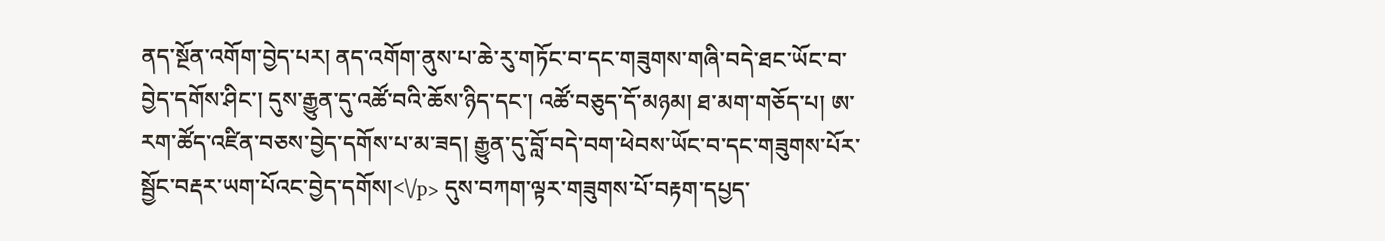ནད་སྔོན་འགོག་བྱེད་པར། ནད་འགོག་ནུས་པ་ཆེ་རུ་གཏོང་བ་དང་གཟུགས་གཞི་བདེ་ཐང་ཡོང་བ་བྱེད་དགོས་ཤིང་། དུས་རྒྱུན་དུ་འཚོ་བའི་ཆོས་ཉིད་དང་། འཚོ་བཅུད་དོ་མཉམ། ཐ་མག་གཅོད་པ། ཨ་རག་ཚོད་འཛིན་བཅས་བྱེད་དགོས་པ་མ་ཟད། རྒྱུན་དུ་བློ་བདེ་བག་ཕེབས་ཡོང་བ་དང་གཟུགས་པོར་སྦྱོང་བརྡར་ཡག་པོའང་བྱེད་དགོས།<\/p> དུས་བཀག་ལྟར་གཟུགས་པོ་བརྟག་དཔྱད་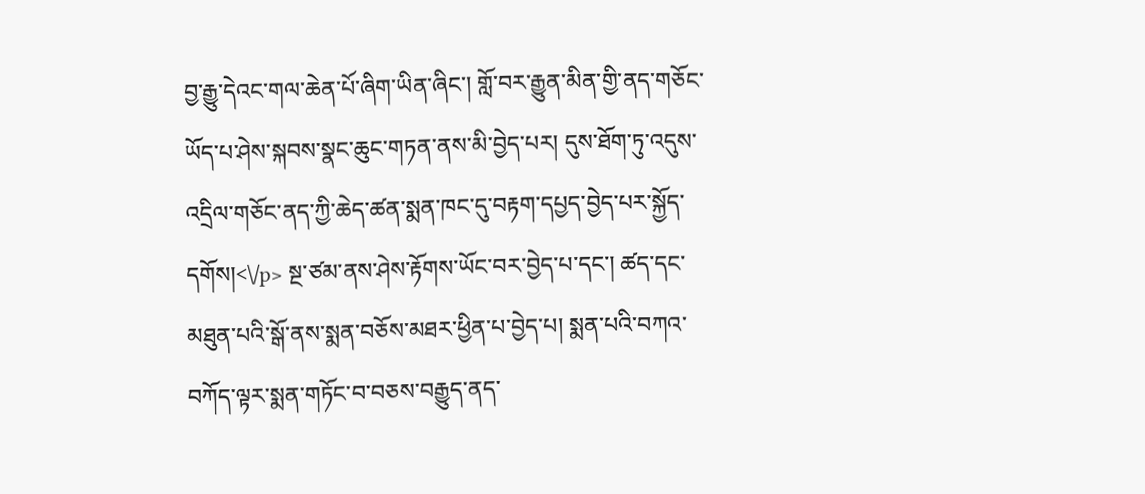བྱ་རྒྱུ་དེའང་གལ་ཆེན་པོ་ཞིག་ཡིན་ཞིང་། གློ་བར་རྒྱུན་མིན་གྱི་ནད་གཅོང་ཡོད་པ་ཤེས་སྐབས་སྣང་ཆུང་གཏན་ནས་མི་བྱེད་པར། དུས་ཐོག་ཏུ་འདུས་འདྲིལ་གཅོང་ནད་ཀྱི་ཆེད་ཚན་སྨན་ཁང་དུ་བརྟག་དཔྱད་བྱེད་པར་སྐྱོད་དགོས།<\/p> སྔ་ཙམ་ནས་ཤེས་རྟོགས་ཡོང་བར་བྱེད་པ་དང་། ཚད་དང་མཐུན་པའི་སྒོ་ནས་སྨན་བཅོས་མཐར་ཕྱིན་པ་བྱེད་པ། སྨན་པའི་བཀའ་བཀོད་ལྟར་སྨན་གཏོང་བ་བཅས་བརྒྱུད་ནད་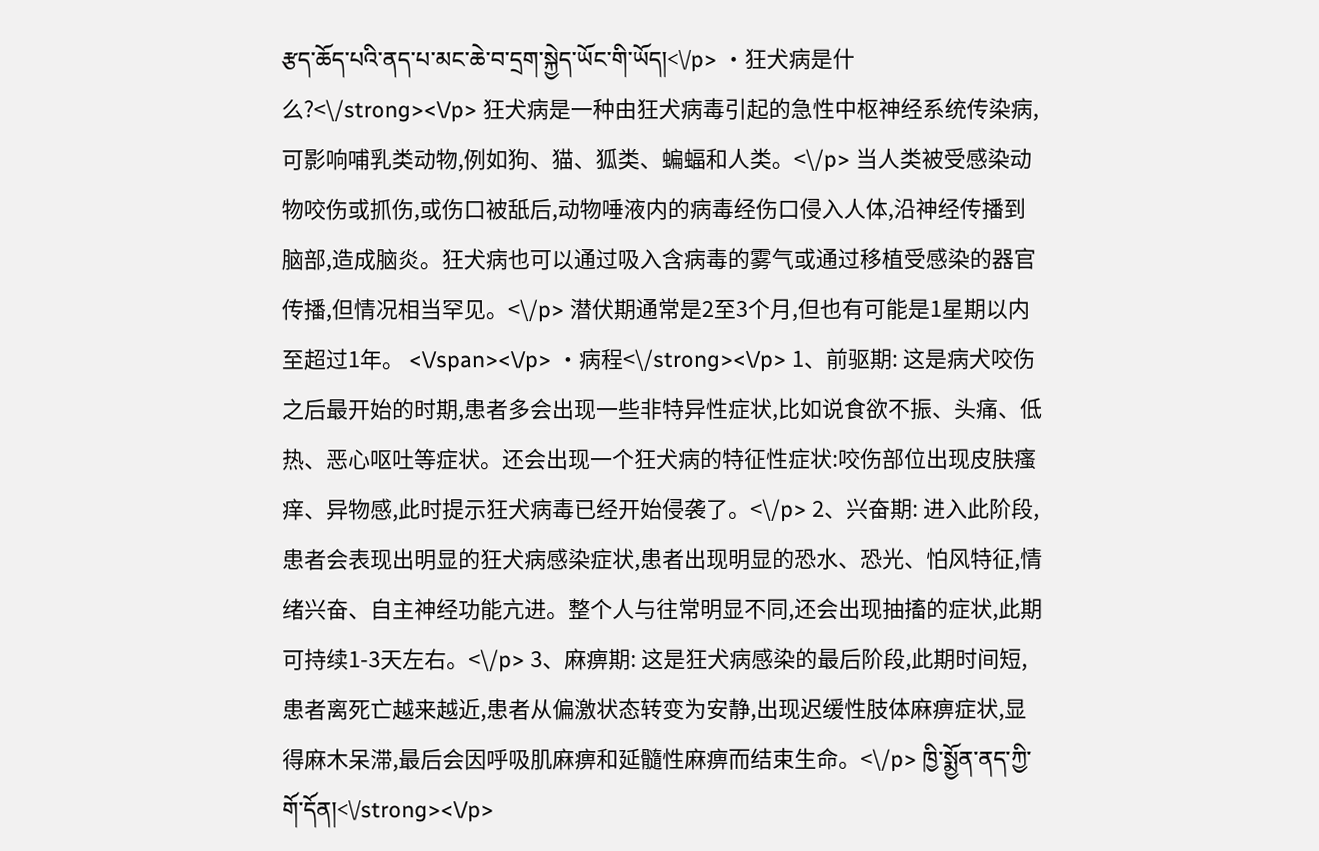རྩད་ཆོད་པའི་ནད་པ་མང་ཆེ་བ་དྲག་སྐྱེད་ཡོང་གི་ཡོད།<\/p> ·狂犬病是什么?<\/strong><\/p> 狂犬病是一种由狂犬病毒引起的急性中枢神经系统传染病,可影响哺乳类动物,例如狗、猫、狐类、蝙蝠和人类。<\/p> 当人类被受感染动物咬伤或抓伤,或伤口被舐后,动物唾液内的病毒经伤口侵入人体,沿神经传播到脑部,造成脑炎。狂犬病也可以通过吸入含病毒的雾气或通过移植受感染的器官传播,但情况相当罕见。<\/p> 潜伏期通常是2至3个月,但也有可能是1星期以内至超过1年。 <\/span><\/p> ·病程<\/strong><\/p> 1、前驱期: 这是病犬咬伤之后最开始的时期,患者多会出现一些非特异性症状,比如说食欲不振、头痛、低热、恶心呕吐等症状。还会出现一个狂犬病的特征性症状:咬伤部位出现皮肤瘙痒、异物感,此时提示狂犬病毒已经开始侵袭了。<\/p> 2、兴奋期: 进入此阶段,患者会表现出明显的狂犬病感染症状,患者出现明显的恐水、恐光、怕风特征,情绪兴奋、自主神经功能亢进。整个人与往常明显不同,还会出现抽搐的症状,此期可持续1-3天左右。<\/p> 3、麻痹期: 这是狂犬病感染的最后阶段,此期时间短,患者离死亡越来越近,患者从偏激状态转变为安静,出现迟缓性肢体麻痹症状,显得麻木呆滞,最后会因呼吸肌麻痹和延髓性麻痹而结束生命。<\/p> ཁྱི་སྨྱོན་ནད་ཀྱི་གོ་དོན།<\/strong><\/p>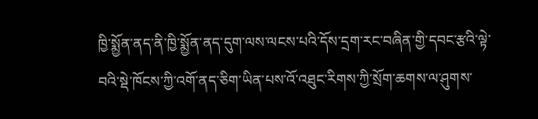ཁྱི་སྨྱོན་ནད་ནི་ཁྱི་སྨྱོན་ནད་དུག་ལས་ལངས་པའི་དོས་དྲག་རང་བཞིན་གྱི་དབང་རྩའི་ལྟེ་བའི་སྡེ་ཁོངས་ཀྱི་འགོ་ནད་ཅིག་ཡིན་པས་འོ་འཐུང་རིགས་ཀྱི་སྲོག་ཆགས་ལ་ཤུགས་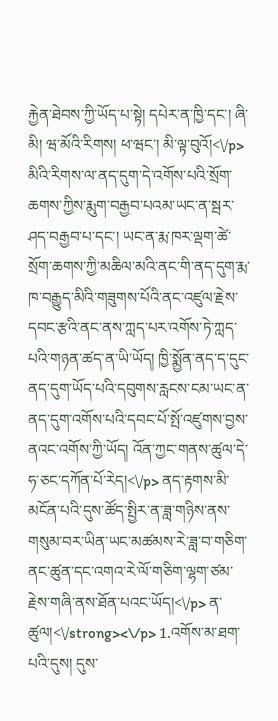རྐྱེན་ཐེབས་ཀྱི་ཡོད་པ་སྟེ། དཔེར་ན་ཁྱི་དང་། ཞི་མི། ཝ་མོའི་རིགས། ཕ་ཝང་། མི་ལྟ་བུའོ།<\/p> མིའི་རིགས་ལ་ནད་དུག་དེ་འགོས་པའི་སྲོག་ཆགས་ཀྱིས་རྨུག་བརྒྱབ་པའམ་ཡང་ན་སྦར་ཤད་བརྒྱབ་པ་དང་། ཡང་ན་རྨ་ཁར་ལྡག་ཚེ་སྲོག་ཆགས་ཀྱི་མཆིལ་མའི་ནང་གི་ནད་དུག་རྨ་ཁ་བརྒྱུད་མིའི་གཟུགས་པོའི་ནང་འཛུལ་རྗེས་དབང་རྩའི་ནང་ནས་ཀླད་པར་འགོས་ཏེ་ཀླད་པའི་གཉན་ཚད་ན་ཡི་ཡོད། ཁྱི་སྨྱོན་ནད་ད་དུང་ནད་དུག་ཡོད་པའི་དབུགས་རླངས་ངམ་ཡང་ན་ནད་དུག་འགོས་པའི་དབང་པོ་སྤོ་འཛུགས་བྱས་ནའང་འགོས་ཀྱི་ཡོད། འོན་ཀྱང་གནས་ཚུལ་དེ་ཧ་ཅང་དཀོན་པོ་རེད།<\/p> ནད་རྟགས་མི་མངོན་པའི་དུས་ཚོད་སྤྱིར་ན་ཟླ་གཉིས་ནས་གསུམ་བར་ཡིན་ཡང་མཚམས་རེ་ཟླ་བ་གཅིག་ནང་ཚུན་དང་འགའ་རེ་ལོ་གཅིག་ལྷག་ཙམ་རྗེས་གཞི་ནས་ཐོན་པའང་ཡོད།<\/p> ན་ཚུལ།<\/strong><\/p> 1.འགོས་མ་ཐག་པའི་དུས། དུས་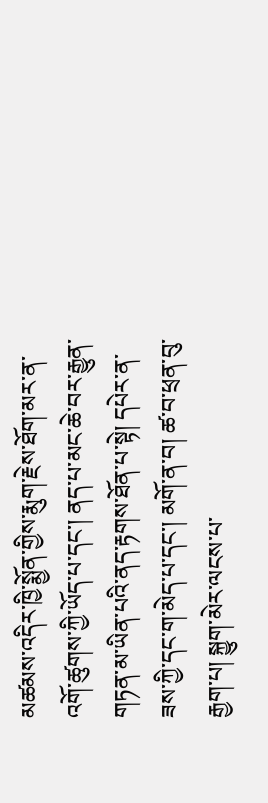མཚམས་འདིར་ཁྱི་སྨྱོན་གྱིས་རྨུག་རྗེས་ཐོག་མར་ན་འགོ་ཚུགས་ཀྱི་ཡོད་པ་དང་། ནད་པ་མང་ཆེ་བར་རྒྱུན་གཏན་མ་ཡིན་པའི་ནད་རྟགས་ཐོན་པ་སྟེ། དཔེར་ན་ཟས་ཀྱི་དང་ག་མེད་པ་དང་། མགོ་ན་བ། ཚ་བ་ཕྲན་བུ་རྒྱག་པ། སྐྱུག་མེར་ལངས་པ་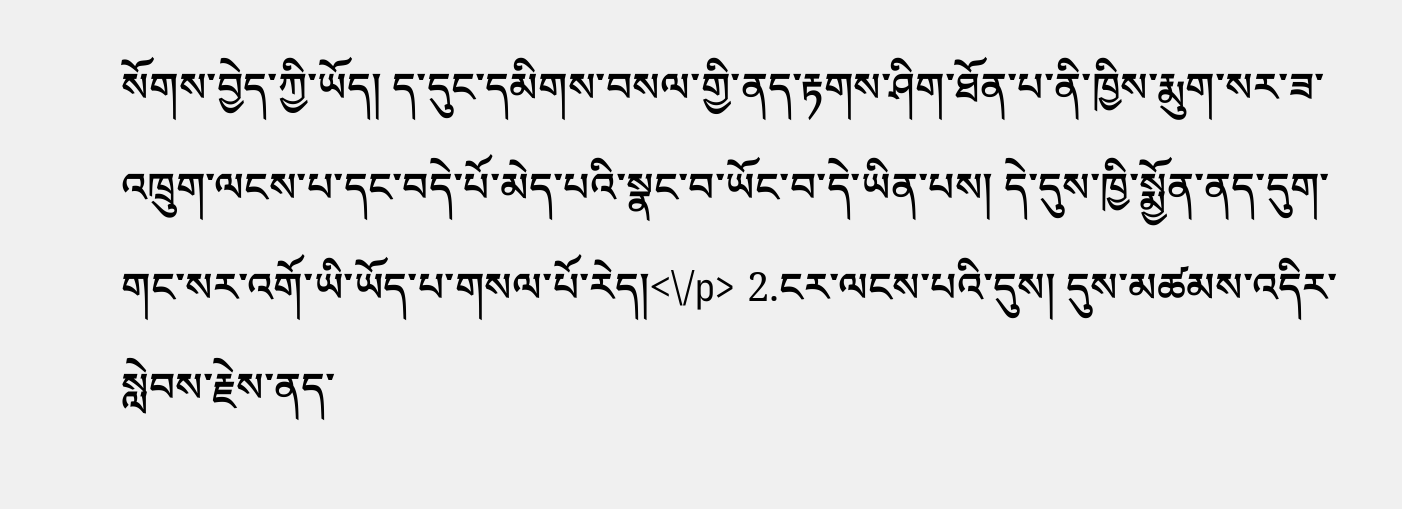སོགས་བྱེད་ཀྱི་ཡོད། ད་དུང་དམིགས་བསལ་གྱི་ནད་རྟགས་ཤིག་ཐོན་པ་ནི་ཁྱིས་རྨུག་སར་ཟ་འཁྲུག་ལངས་པ་དང་བདེ་པོ་མེད་པའི་སྣང་བ་ཡོང་བ་དེ་ཡིན་པས། དེ་དུས་ཁྱི་སྨྱོན་ནད་དུག་གང་སར་འགོ་ཡི་ཡོད་པ་གསལ་པོ་རེད།<\/p> 2.ངར་ལངས་པའི་དུས། དུས་མཚམས་འདིར་སླེབས་རྗེས་ནད་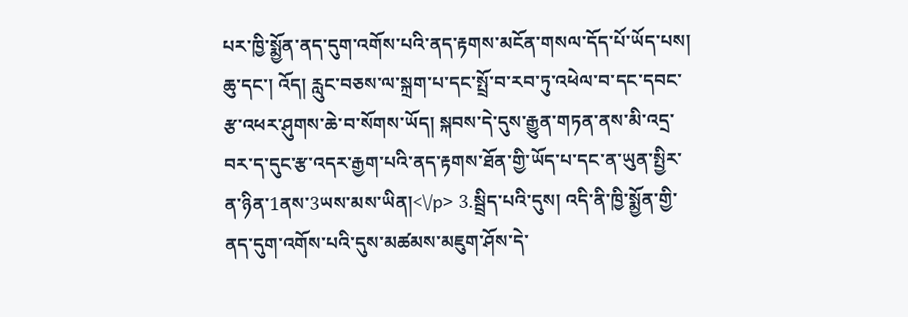པར་ཁྱི་སྨྱོན་ནད་དུག་འགོས་པའི་ནད་རྟགས་མངོན་གསལ་དོད་པོ་ཡོད་པས། ཆུ་དང་། འོད། རླུང་བཅས་ལ་སྐྲག་པ་དང་སྤྲོ་བ་རབ་ཏུ་འཕེལ་བ་དང་དབང་རྩ་འཕར་ཤུགས་ཆེ་བ་སོགས་ཡོད། སྐབས་དེ་དུས་རྒྱུན་གཏན་ནས་མི་འདྲ་བར་ད་དུང་རྩ་འདར་རྒྱག་པའི་ནད་རྟགས་ཐོན་གྱི་ཡོད་པ་དང་ན་ཡུན་སྤྱིར་ན་ཉིན་1ནས་3ཡས་མས་ཡིན།<\/p> 3.སྦྲིད་པའི་དུས། འདི་ནི་ཁྱི་སྨྱོན་གྱི་ནད་དུག་འགོས་པའི་དུས་མཚམས་མཇུག་ཤོས་དེ་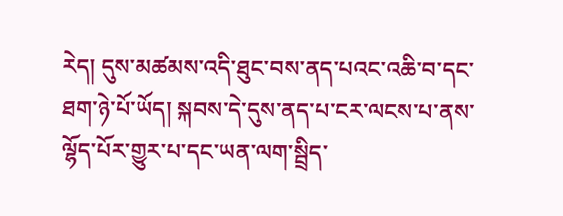རེད། དུས་མཚམས་འདི་ཐུང་བས་ནད་པའང་འཆི་བ་དང་ཐག་ཉེ་པོ་ཡོད། སྐབས་དེ་དུས་ནད་པ་ངར་ལངས་པ་ནས་ལྷོད་པོར་གྱུར་པ་དང་ཡན་ལག་སྦྲིད་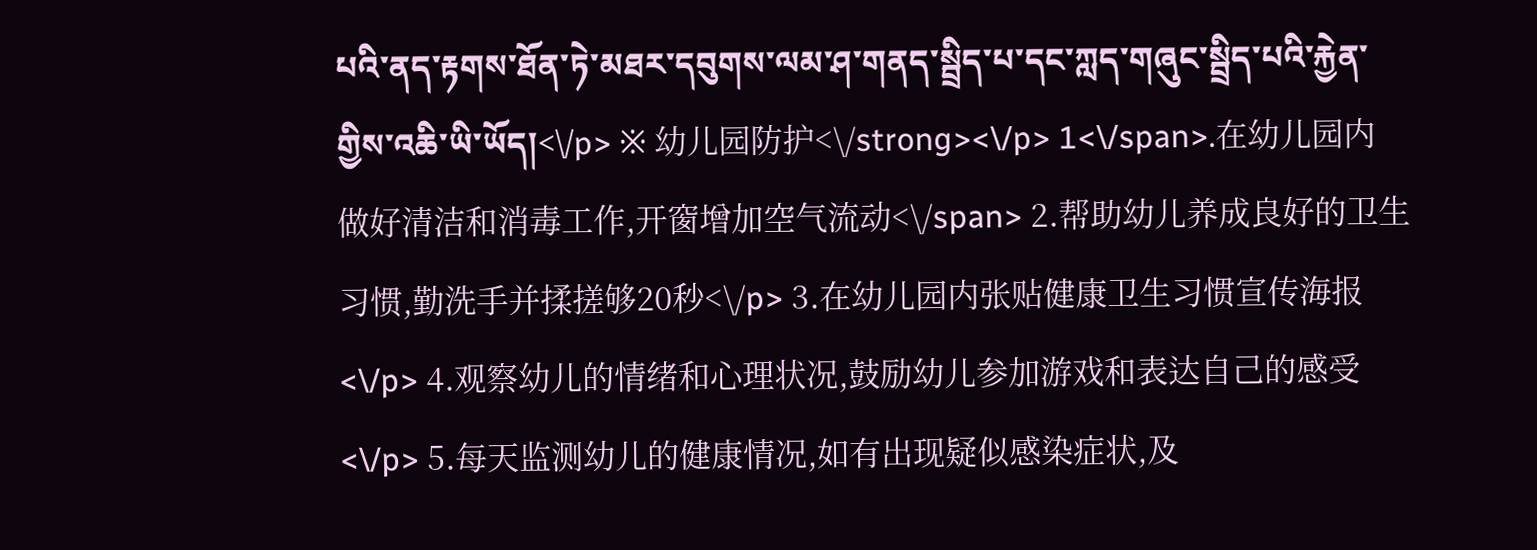པའི་ནད་རྟགས་ཐོན་ཏེ་མཐར་དབུགས་ལམ་ཤ་གནད་སྦྲིད་པ་དང་ཀླད་གཞུང་སྦྲིད་པའི་རྐྱེན་གྱིས་འཆི་ཡི་ཡོད།<\/p> ※ 幼儿园防护<\/strong><\/p> 1<\/span>.在幼儿园内做好清洁和消毒工作,开窗增加空气流动<\/span> 2.帮助幼儿养成良好的卫生习惯,勤洗手并揉搓够20秒<\/p> 3.在幼儿园内张贴健康卫生习惯宣传海报<\/p> 4.观察幼儿的情绪和心理状况,鼓励幼儿参加游戏和表达自己的感受<\/p> 5.每天监测幼儿的健康情况,如有出现疑似感染症状,及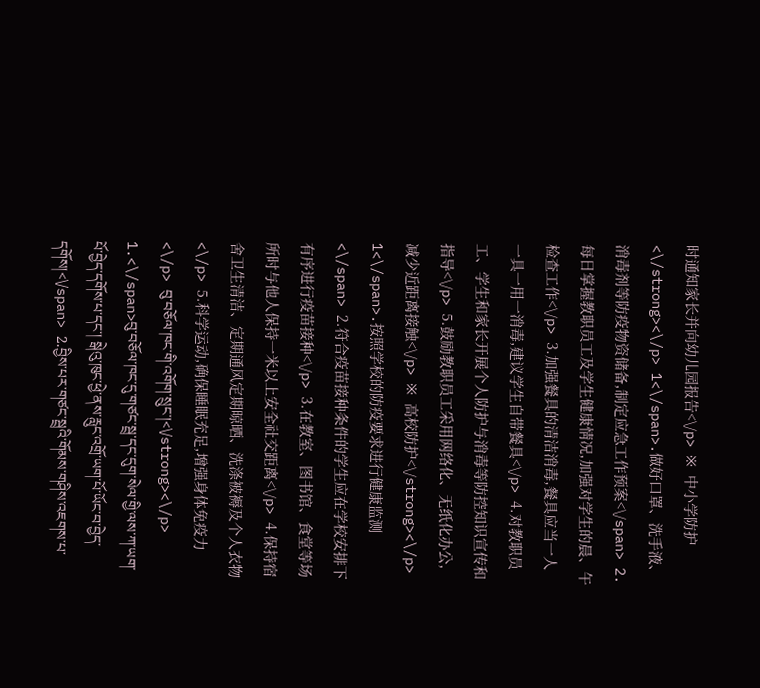时通知家长并向幼儿园报告<\/p> ※ 中小学防护<\/strong><\/p> 1<\/span>.做好口罩、洗手液、消毒剂等防疫物资储备,制定应急工作预案<\/span> 2.每日掌握教职员工及学生健康情况,加强对学生的晨、午检查工作<\/p> 3.加强餐具的清洁消毒,餐具应当一人一具一用一消毒,建议学生自带餐具<\/p> 4.对教职员工、学生和家长开展个人防护与消毒等防控知识宣传和指导<\/p> 5.鼓励教职员工采用网络化、无纸化办公,减少近距离接触<\/p> ※ 高校防护<\/strong><\/p> 1<\/span>.按照学校的防疫要求进行健康监测<\/span> 2.符合疫苗接种条件的学生应在学校安排下有序进行疫苗接种<\/p> 3.在教室、图书馆、食堂等场所时与他人保持一米以上安全社交距离<\/p> 4.保持宿舍卫生清洁、定期通风定期晾晒、洗涤被褥及个人衣物<\/p> 5.科学运动,确保睡眠充足,增强身体免疫力<\/p> བུ་བཅོལ་ཁང་གི་འགོག་སྲུང་།<\/strong><\/p> 1.<\/span>བུ་བཅོལ་ཁང་དུ་གཙང་སྦྲ་དང་དུག་སེལ་གྱི་ལས་ཀ་ཡག་པོ་བྱེད་དགོས་པ་དང་། སྒེའུ་ཁུང་ཕྱེ་ནས་རླུང་འགྲོ་ཡག་པོ་ཡོང་བ་བྱེད་དགོས།<\/span> 2.བྱིས་པར་གཙང་སྦྲའི་གོམས་གཤིས་འཇགས་པ་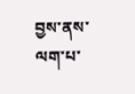བྱས་ནས་ལག་པ་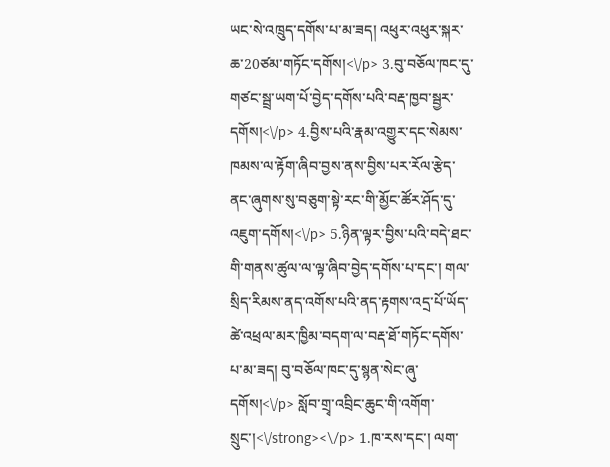ཡང་སེ་འཁྲུད་དགོས་པ་མ་ཟད། འཕུར་འཕུར་སྐར་ཆ་20ཙམ་གཏོང་དགོས།<\/p> 3.བུ་བཅོལ་ཁང་དུ་གཙང་སྦྲ་ཡག་པོ་བྱེད་དགོས་པའི་བརྡ་ཁྱབ་སྦྱར་དགོས།<\/p> 4.བྱིས་པའི་རྣམ་འགྱུར་དང་སེམས་ཁམས་ལ་རྟོག་ཞིབ་བྱས་ནས་བྱིས་པར་རོལ་རྩེད་ནང་ཞུགས་སུ་བཅུག་སྟེ་རང་གི་མྱོང་ཚོར་ཤོད་དུ་འཇུག་དགོས།<\/p> 5.ཉིན་ལྟར་བྱིས་པའི་བདེ་ཐང་གི་གནས་ཚུལ་ལ་ལྟ་ཞིབ་བྱེད་དགོས་པ་དང་། གལ་སྲིད་རིམས་ནད་འགོས་པའི་ནད་རྟགས་འདྲ་པོ་ཡོད་ཚེ་འཕྲལ་མར་ཁྱིམ་བདག་ལ་བརྡ་ཐོ་གཏོང་དགོས་པ་མ་ཟད། བུ་བཅོལ་ཁང་དུ་སྙན་སེང་ཞུ་དགོས།<\/p> སློབ་གྲྭ་འབྲིང་ཆུང་གི་འགོག་སྲུང་།<\/strong><\/p> 1.ཁ་རས་དང་། ལག་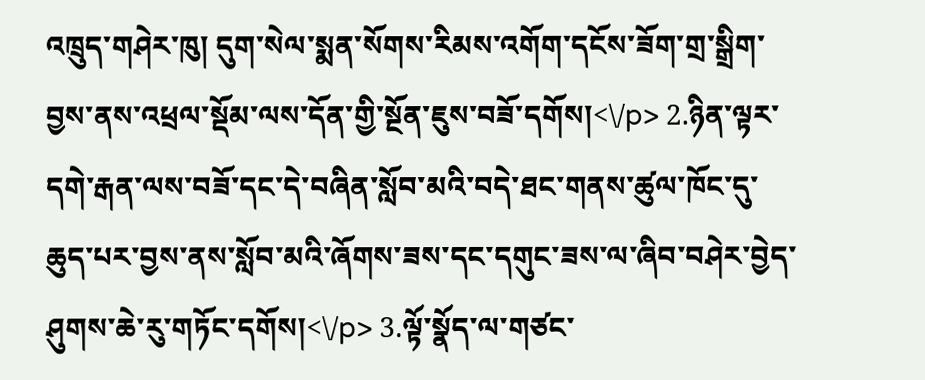འཁྲུད་གཤེར་ཁུ། དུག་སེལ་སྨན་སོགས་རིམས་འགོག་དངོས་ཟོག་གྲ་སྒྲིག་བྱས་ནས་འཕྲལ་སྡོམ་ལས་དོན་གྱི་སྔོན་ཇུས་བཟོ་དགོས།<\/p> 2.ཉིན་ལྟར་དགེ་རྒན་ལས་བཟོ་དང་དེ་བཞིན་སློབ་མའི་བདེ་ཐང་གནས་ཚུལ་ཁོང་དུ་ཆུད་པར་བྱས་ནས་སློབ་མའི་ཞོགས་ཟས་དང་དགུང་ཟས་ལ་ཞིབ་བཤེར་བྱེད་ཤུགས་ཆེ་རུ་གཏོང་དགོས།<\/p> 3.ལྟོ་སྣོད་ལ་གཙང་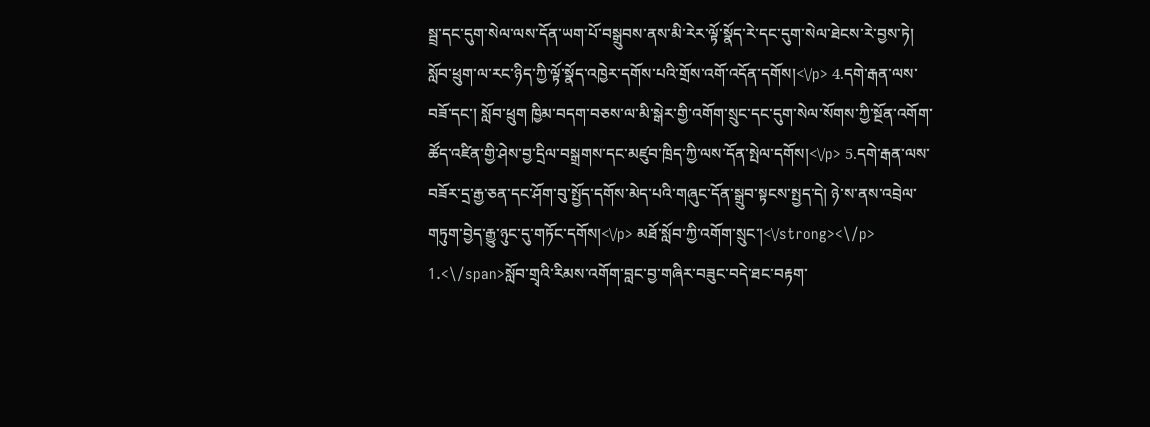སྦྲ་དང་དུག་སེལ་ལས་དོན་ཡག་པོ་བསྒྲུབས་ནས་མི་རེར་ལྟོ་སྣོད་རེ་དང་དུག་སེལ་ཐེངས་རེ་བྱས་ཏེ། སློབ་ཕྲུག་ལ་རང་ཉིད་ཀྱི་ལྟོ་སྣོད་འཁྱེར་དགོས་པའི་གྲོས་འགོ་འདོན་དགོས།<\/p> 4.དགེ་རྒན་ལས་བཟོ་དང་། སློབ་ཕྲུག ཁྱིམ་བདག་བཅས་ལ་མི་སྒེར་གྱི་འགོག་སྲུང་དང་དུག་སེལ་སོགས་ཀྱི་སྔོན་འགོག་ཚོད་འཛིན་གྱི་ཤེས་བྱ་དྲིལ་བསྒྲགས་དང་མཛུབ་ཁྲིད་ཀྱི་ལས་དོན་སྤེལ་དགོས།<\/p> 5.དགེ་རྒན་ལས་བཟོར་དྲ་རྒྱ་ཅན་དང་ཤོག་བུ་སྤྱོད་དགོས་མེད་པའི་གཞུང་དོན་སྒྲུབ་སྟངས་སྤྱད་དེ། ཉེ་ས་ནས་འབྲེལ་གཏུག་བྱེད་རྒྱུ་ཉུང་དུ་གཏོང་དགོས།<\/p> མཐོ་སློབ་ཀྱི་འགོག་སྲུང་།<\/strong><\/p> 1.<\/span>སློབ་གྲྭའི་རིམས་འགོག་བླང་བྱ་གཞིར་བཟུང་བདེ་ཐང་བརྟག་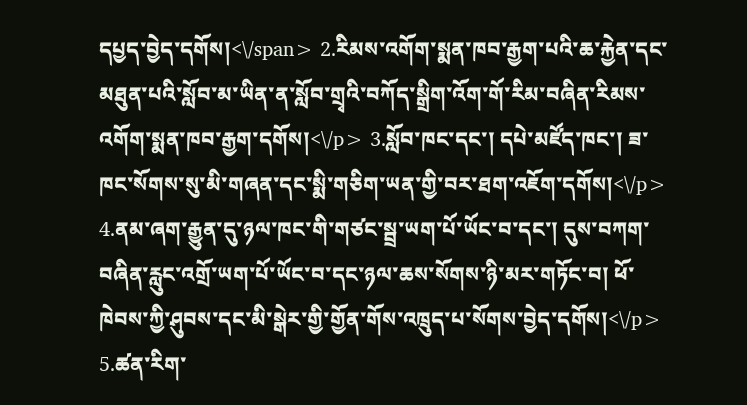དཔྱད་བྱེད་དགོས།<\/span> 2.རིམས་འགོག་སྨན་ཁབ་རྒྱག་པའི་ཆ་རྐྱེན་དང་མཐུན་པའི་སློབ་མ་ཡིན་ན་སློབ་གྲྭའི་བཀོད་སྒྲིག་འོག་གོ་རིམ་བཞིན་རིམས་འགོག་སྨན་ཁབ་རྒྱག་དགོས།<\/p> 3.སློབ་ཁང་དང་། དཔེ་མཛོད་ཁང་། ཟ་ཁང་སོགས་སུ་མི་གཞན་དང་སྨི་གཅིག་ཡན་གྱི་བར་ཐག་འཇོག་དགོས།<\/p> 4.ནམ་ཞག་རྒྱུན་དུ་ཉལ་ཁང་གི་གཙང་སྦྲ་ཡག་པོ་ཡོང་བ་དང་། དུས་བཀག་བཞིན་རླུང་འགྲོ་ཡག་པོ་ཡོང་བ་དང་ཉལ་ཆས་སོགས་ཉི་མར་གཏོང་བ། ཕོ་ཁེབས་ཀྱི་ཤུབས་དང་མི་སྒེར་གྱི་གྱོན་གོས་འཁྲུད་པ་སོགས་བྱེད་དགོས།<\/p> 5.ཚན་རིག་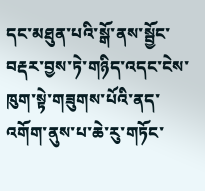དང་མཐུན་པའི་སྒོ་ནས་སྦྱོང་བརྡར་བྱས་ཏེ་གཉིད་འདང་ངེས་ཁུག་སྟེ་གཟུགས་པོའི་ནད་འགོག་ནུས་པ་ཆེ་རུ་གཏོང་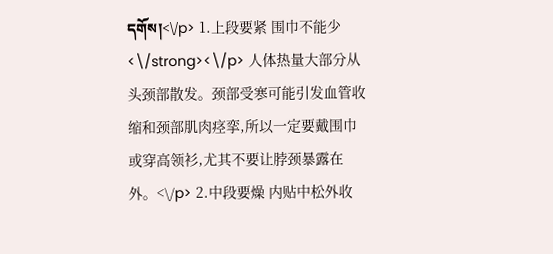དགོས།<\/p> 1.上段要紧 围巾不能少<\/strong><\/p> 人体热量大部分从头颈部散发。颈部受寒可能引发血管收缩和颈部肌肉痉挛,所以一定要戴围巾或穿高领衫,尤其不要让脖颈暴露在外。<\/p> 2.中段要燥 内贴中松外收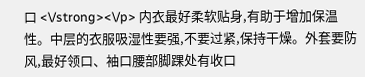口 <\/strong><\/p> 内衣最好柔软贴身,有助于增加保温性。中层的衣服吸湿性要强,不要过紧,保持干燥。外套要防风,最好领口、袖口腰部脚踝处有收口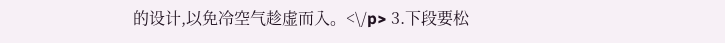的设计,以免冷空气趁虚而入。<\/p> 3.下段要松